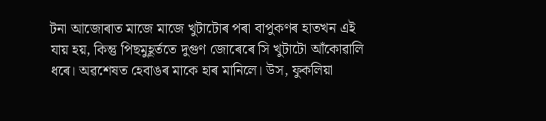টনা আজোৰাত মাজে মাজে খুটাটোৰ পৰা বাপুকণৰ হাতখন এই যায় হয়, কিন্তু পিছমুহূৰ্ততে দুগুণ জোৰেৰে সি খুটাটো আঁকোৱালি ধৰে। অৱশেষত হেবাঙৰ মাকে হাৰ মানিলে। উস, ফুকলিয়া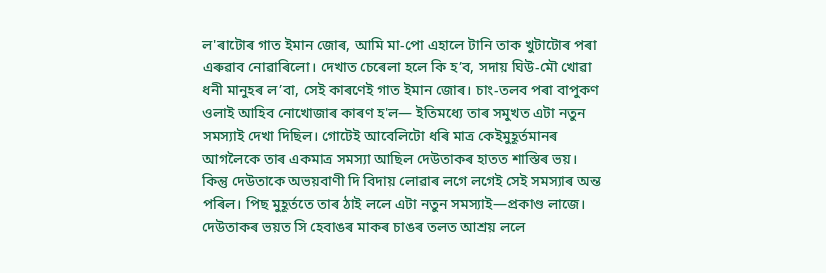ল'ৰাটোৰ গাত ইমান জোৰ, আমি মা-পো এহালে টানি তাক খুটাটোৰ পৰা এৰুৱাব নোৱাৰিলো। দেখাত চেৰেলা হলে কি হ’ব, সদায় ঘিউ-মৌ খোৱা ধনী মানুহৰ ল’বা, সেই কাৰণেই গাত ইমান জোৰ। চাং-তলব পৰা বাপুকণ ওলাই আহিব নোখোজাৰ কাৰণ হ'ল— ইতিমধ্যে তাৰ সমুখত এটা নতুন সমস্যাই দেখা দিছিল। গোটেই আবেলিটো ধৰি মাত্ৰ কেইমুহূৰ্তমানৰ আগলৈকে তাৰ একমাত্ৰ সমস্যা আছিল দেউতাকৰ হাতত শাস্তিৰ ভয়। কিন্তু দেউতাকে অভয়বাণী দি বিদায় লোৱাৰ লগে লগেই সেই সমস্যাৰ অন্ত পৰিল। পিছ মুহূৰ্ততে তাৰ ঠাই ললে এটা নতুন সমস্যাই—প্ৰকাণ্ড লাজে। দেউতাকৰ ভয়ত সি হেবাঙৰ মাকৰ চাঙৰ তলত আশ্ৰয় ললে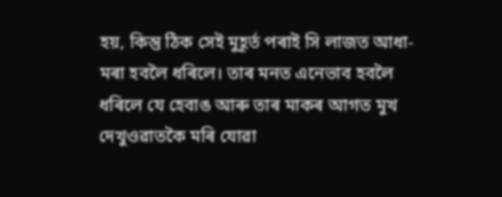হয়, কিন্তু ঠিক সেই মুহূৰ্ত পৰাই সি লাজত আধা-মৰা হবলৈ ধৰিলে। তাৰ মনত এনেভাব হবলৈ ধৰিলে যে হেবাঙ আৰু তাৰ মাকৰ আগত মুখ দেখুওৱাতকৈ মৰি যোৱা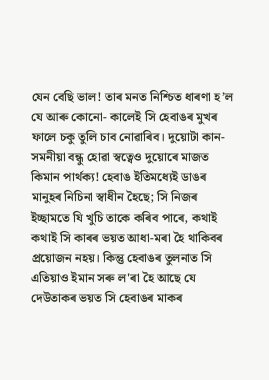যেন বেছি ভাল! তাৰ মনত নিশ্চিত ধাৰণা হ’ল যে আৰু কোনো- কালেই সি হেবাঙৰ মুখৰ ফালে চকু তুলি চাব নোৱাৰিব। দুয়োটা কান-সমনীয়া বন্ধু হোৱা স্বত্বেও দুয়োৰে মাজত কিমান পাৰ্থক্য! হেবাঙ ইতিমধ্যেই ডাঙৰ মানুহৰ নিচিনা স্বাধীন হৈছে; সি নিজৰ ইচ্ছামতে যি খুচি তাকে কৰিব পাৰে, কথাই কথাই সি কাৰৰ ভয়ত আধা-মৰা হৈ থাকিবৰ প্ৰয়োজন নহয়। কিন্তু হেবাঙৰ তুলনাত সি এতিয়াও ইমান সৰু ল'ৰা হৈ আছে যে দেউতাকৰ ভয়ত সি হেবাঙৰ মাকৰ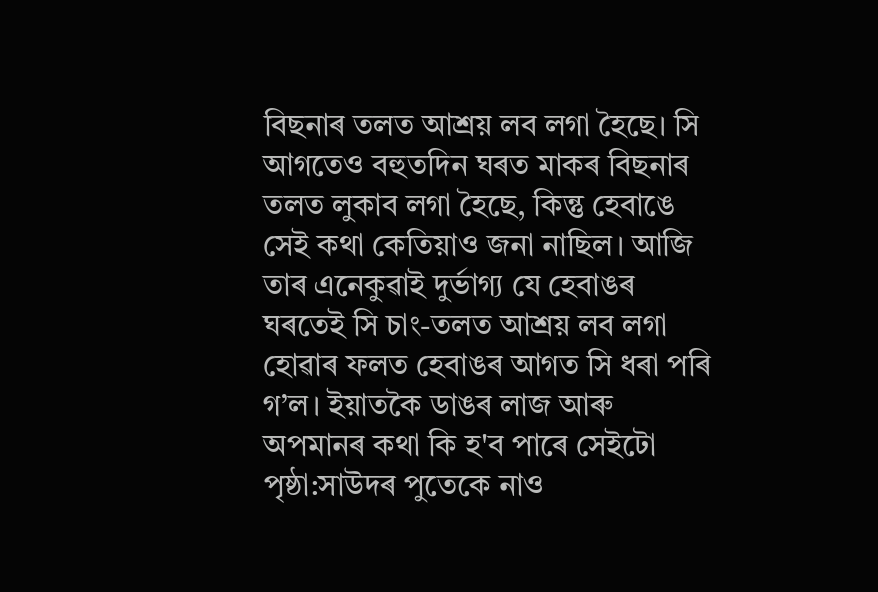বিছনাৰ তলত আশ্ৰয় লব লগা হৈছে। সি আগতেও বহুতদিন ঘৰত মাকৰ বিছনাৰ তলত লুকাব লগা হৈছে, কিন্তু হেবাঙে সেই কথা কেতিয়াও জনা নাছিল। আজি তাৰ এনেকুৱাই দুৰ্ভাগ্য যে হেবাঙৰ ঘৰতেই সি চাং-তলত আশ্ৰয় লব লগা হোৱাৰ ফলত হেবাঙৰ আগত সি ধৰা পৰি গ’ল। ইয়াতকৈ ডাঙৰ লাজ আৰু অপমানৰ কথা কি হ'ব পাৰে সেইটো
পৃষ্ঠা:সাউদৰ পুতেকে নাও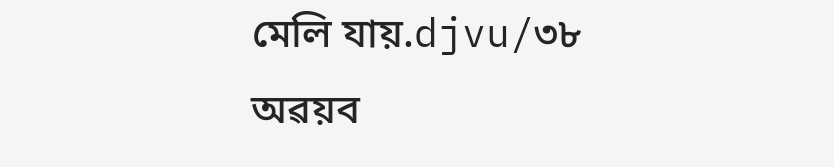মেলি যায়.djvu/৩৮
অৱয়ব